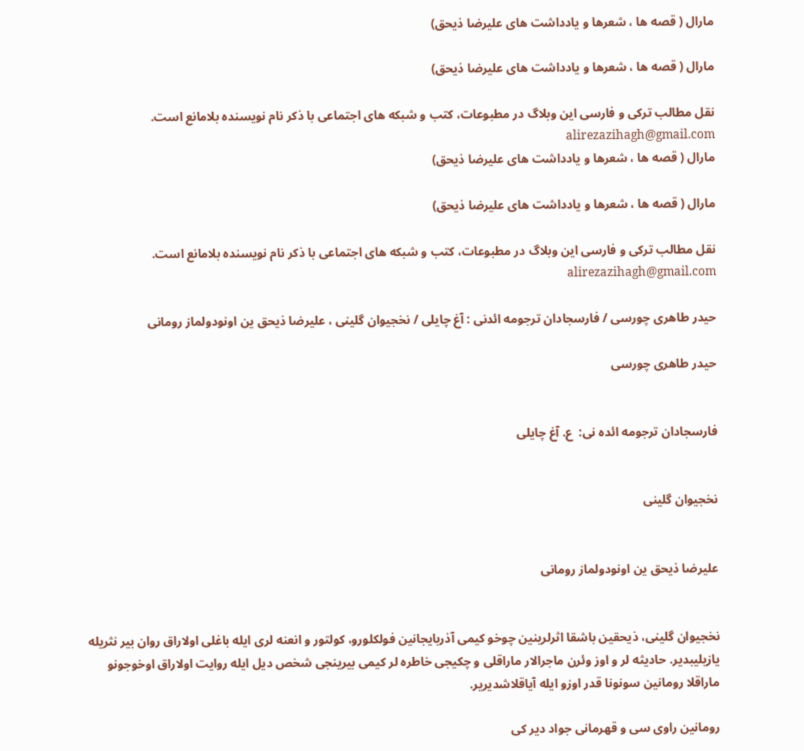مارال ( قصه ها ، شعرها و یادداشت های علیرضا ذیحق)

مارال ( قصه ها ، شعرها و یادداشت های علیرضا ذیحق)

نقل مطالب ترکی و فارسی این وبلاگ در مطبوعات، کتب و شبکه های اجتماعی با ذکر نام نویسنده بلامانع است. alirezazihagh@gmail.com
مارال ( قصه ها ، شعرها و یادداشت های علیرضا ذیحق)

مارال ( قصه ها ، شعرها و یادداشت های علیرضا ذیحق)

نقل مطالب ترکی و فارسی این وبلاگ در مطبوعات، کتب و شبکه های اجتماعی با ذکر نام نویسنده بلامانع است. alirezazihagh@gmail.com

حیدر طاهری چورسی / فارسجادان ترجومه ائدنی : آغ چایلی / نخجیوان گلینی ، علیرضا ذیحق ین اونودولماز رومانی

حیدر طاهری چورسی


فارسجادان ترجومه ائده نی:  ع. آغ چایلی


نخجیوان گلینی


علیرضا ذیحق ین اونودولماز رومانی


نخجیوان گلینی، ذیحقین باشقا اثرلرینین چوخو کیمی آذربایجانین فولکلورو، کولتور و انعنه لری ایله باغلی اولاراق روان بیر نثریله یازیلیبدیر. حادیثه لر و اوز وئرن ماجرالار ماراقلی و چکیجی خاطره لر کیمی بیرینجی شخص دیل ایله روایت اولاراق اوخوجونو ماراقلا رومانین سونونا قدر اوزو ایله آیاقلاشدیریر.

رومانین راوی سی و قهرمانی جواد دیر کی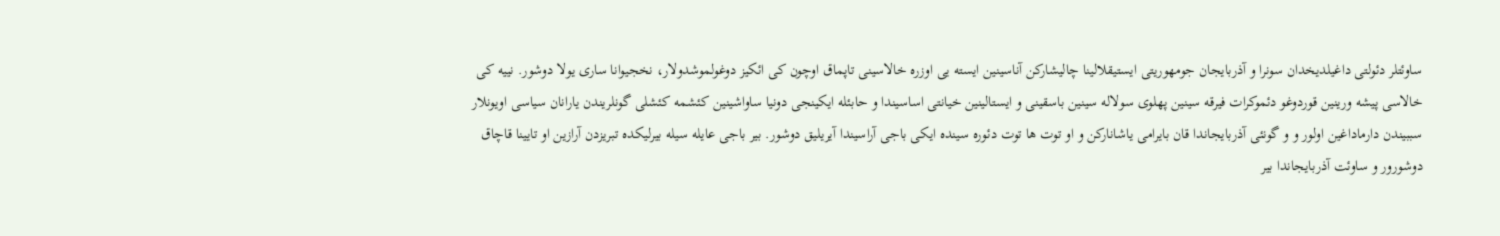ساوئتلر دئولتی داغیلدیخدان سونرا و آذربایجان جومهوریتی ایستیقلالینا چالیشارکن آناسینین ایسته یی اوزره خالاسینی تاپماق اوچون کی ائکیز دوغولموشدولار، نخجیوانا ساری یولا دوشور. نییه کی خالاسی پیشه ورینین قوردوغو دئموکرات فیرقه سینین پهلوی سولاله سینین باسقینی و ایستالینین خیانتی اساسیندا و حابئله ایکینجی دونیا ساواشینین کئشمه کئشلی گونلریندن یارانان سیاسی اویونلار سببیندن دارماداغین اولور و و گونئی آذربایجاندا قان بایرامی یاشانارکن و او توت ها توت دئوره سینده ایکی باجی آراسیندا آیریلیق دوشور. بیر باجی عایله سیله بیرلیکده تبریزدن آرازین او تایینا قاچاق دوشورور و ساوئت آذربایجاندا بیر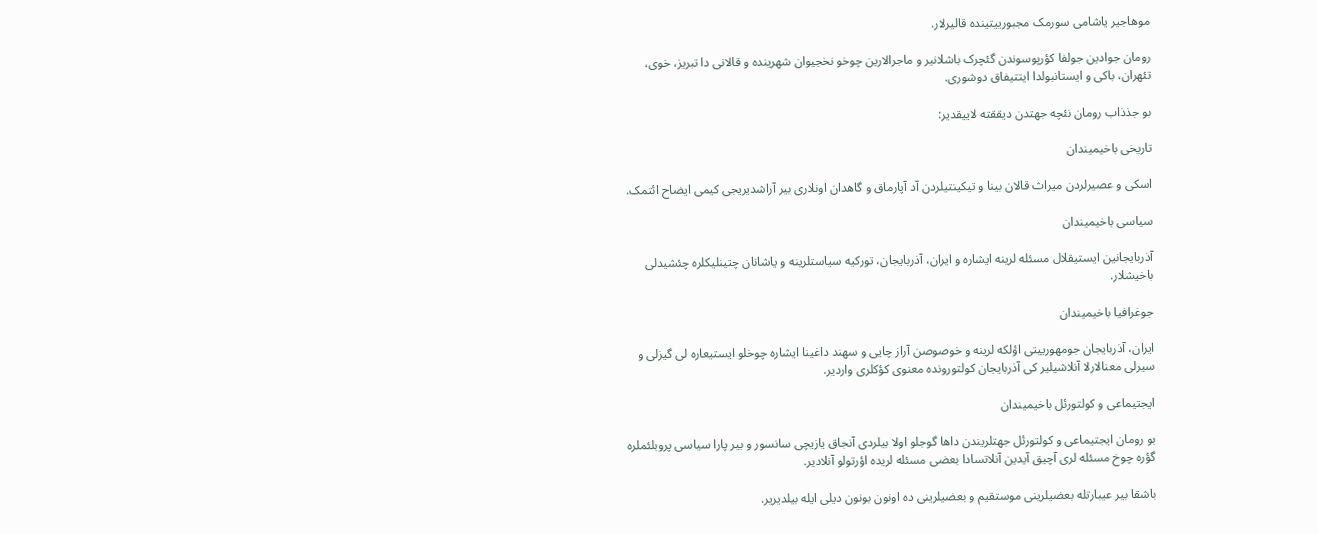موهاجیر یاشامی سورمک مجبورییتینده قالیرلار.

رومان جوادین جولفا کؤرپوسوندن گئچرک باشلانیر و ماجرالارین چوخو نخجیوان شهرینده و قالانی دا تبریز، خوی، تئهران، باکی و ایستانبولدا ایتتیفاق دوشوری.

بو جذذاب رومان نئچه جهتدن دیققته لاییقدیر:

تاریخی باخیمیندان

اسکی و عصیرلردن میراث قالان بینا و تیکینتیلردن آد آپارماق و گاهدان اونلاری بیر آراشدیریجی کیمی ایضاح ائتمک.

سیاسی باخیمیندان

آذربایجانین ایستیقلال مسئله لرینه ایشاره و ایران، آذربایجان، تورکیه سیاستلرینه و یاشانان چتینلیکلره چئشیدلی باخیشلار.

جوغرافیا باخیمیندان

ایران، آذربایجان جومهورییتی اؤلکه لرینه و خوصوصن آراز چایی و سهند داغینا ایشاره چوخلو ایستیعاره لی گیزلی و سیرلی معنالارلا آنلاشیلیر کی آذربایجان کولتورونده معنوی کؤکلری واردیر.

ایجتیماعی و کولتورئل باخیمیندان

بو رومان ایجتیماعی و کولتورئل جهتلریندن داها گوجلو اولا بیلردی آنجاق یازیچی سانسور و بیر پارا سیاسی پروبلئملره گؤره چوخ مسئله لری آچیق آیدین آنلاتسادا بعضی مسئله لریده اؤرتولو آنلادیر.

باشقا بیر عیبارتله بعضیلرینی موستقیم و بعضیلرینی ده اونون بونون دیلی ایله بیلدیریر.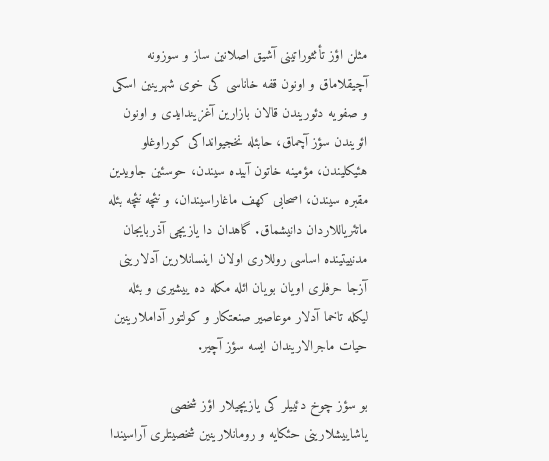مثلن اؤز تأثثوراتینی آشیق اصلانین ساز و سوزونه آچیقلاماق و اونون قفه خاناسی کی خوی شهرینین اسکی و صفویه دئوریندن قالان بازارین آغزیندایدی و اونون ائویندن سؤز آچماق، حابئله نخجیوانداکی کوراوغلو هئیکلیندن، مؤمینه خاتون آبیده سیندن، حوسئین جاویدین مقبره سیندن، اصحابی کهف ماغاراسیندان، و نئچه نئچه بئله ماتئریاللاردان دانیشماق. گاهدان دا یازیچی آذربایجان مدنییتینده اساسی روللاری اولان اینسانلارین آدلارینی آزجا حرفلری اویان بویان ائله مکله ده ییشیری و بئله لیکله تاخما آدلار موعاصیر صنعتکار و کولتور آداملارینین حیات ماجرالاریندان ایسه سؤز آچیر.

بو سؤز چوخ دئییلر کی یازیچیلار اؤز شخصی یاشاییشلارینی حئکایه و رومانلارینین شخصیتلری آراسیندا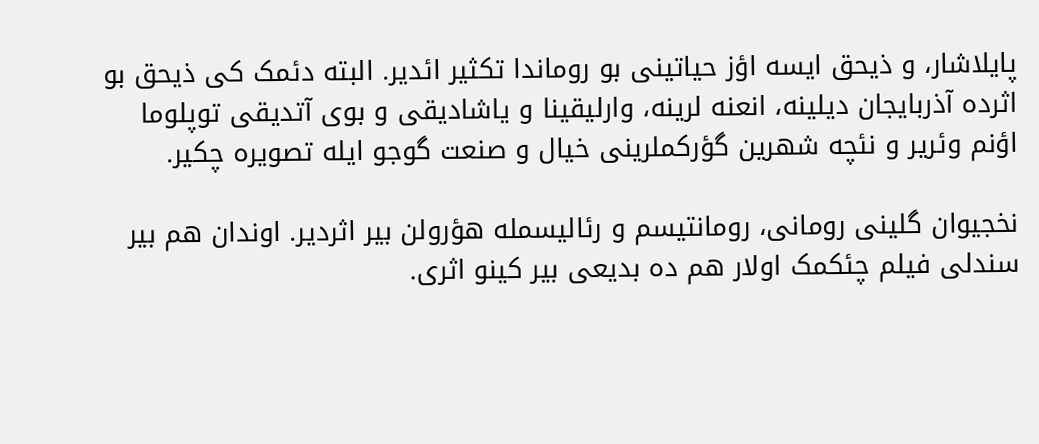پایلاشار، و ذیحق ایسه اؤز حیاتینی بو روماندا تکثیر ائدیر. البته دئمک کی ذیحق بو اثرده آذربایجان دیلینه، انعنه لرینه، وارلیقینا و یاشادیقی و بوی آتدیقی توپلوما اؤنم وئریر و نئچه شهرین گؤرکملرینی خیال و صنعت گوجو ایله تصویره چکیر.

نخجیوان گلینی رومانی، رومانتیسم و رئالیسمله هؤرولن بیر اثردیر. اوندان هم بیر سندلی فیلم چئکمک اولار هم ده بدیعی بیر کینو اثری.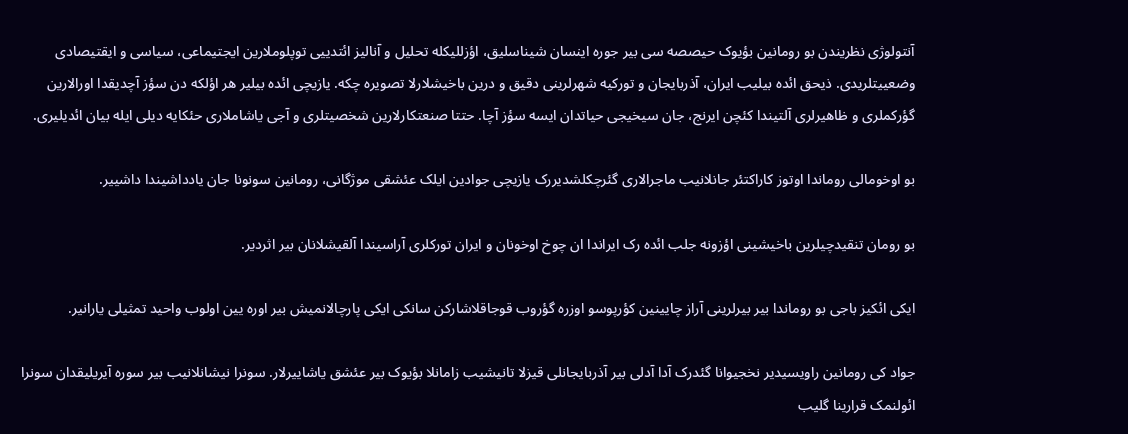آنتولوژی نظریندن بو رومانین بؤیوک حیصصه سی بیر جوره اینسان شیناسلیق، اؤزللیکله تحلیل و آنالیز ائتدییی توپلوملارین ایجتیماعی، سیاسی و ایقتیصادی وضعییتلریدی. ذیحق ائده بیلیب ایران، آذربایجان و تورکیه شهرلرینی دقیق و درین باخیشلارلا تصویره چکه. یازیچی ائده بیلیر هر اؤلکه دن سؤز آچدیقدا اورالارین گؤرکملری و ظاهیرلری آلتیندا کئچن ایرنج، جان سیخیجی حیاتدان ایسه سؤز آچا. حتتا صنعتکارلارین شخصیتلری و آجی یاشاملاری حئکایه دیلی ایله بیان ائدیلیری.

بو اوخومالی روماندا اوتوز کاراکتئر جانلانیب ماجرالاری گئرچکلشدیررک یازیچی جوادین ایلک عئشقی موژگانی، رومانین سونونا جان یادداشیندا داشییر.

بو رومان تنقیدچیلرین باخیشینی اؤزونه جلب ائده رک ایراندا ان چوخ اوخونان و ایران تورکلری آراسیندا آلقیشلانان بیر اثردیر.

ایکی ائکیز باجی بو روماندا بیر بیرلرینی آراز چایینین کؤرپوسو اوزره گؤروب قوجاقلاشارکن سانکی ایکی پارچالانمیش بیر اوره یین اولوب واحید تمثیلی یارانیر.

جواد کی رومانین راویسیدیر نخجیوانا گئدرک آدا آدلی بیر آذربایجانلی قیزلا تانیشیب زامانلا بؤیوک بیر عئشق یاشاییرلار. سونرا نیشانلانیب بیر سوره آیریلیقدان سونرا ائولنمک قرارینا گلیب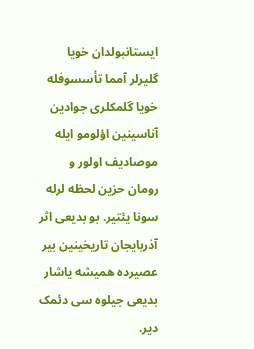ایستانبولدان خویا گلیرلر آمما تأسسوفله خویا گلمکلری جوادین آناسینین اؤلومو ایله موصادیف اولور و رومان حزین لحظه لرله سونا یئتیر. بو بدیعی اثر آذربایجان تاریخینین بیر عصیرده همیشه یاشار بدیعی جیلوه سی دئمک دیر.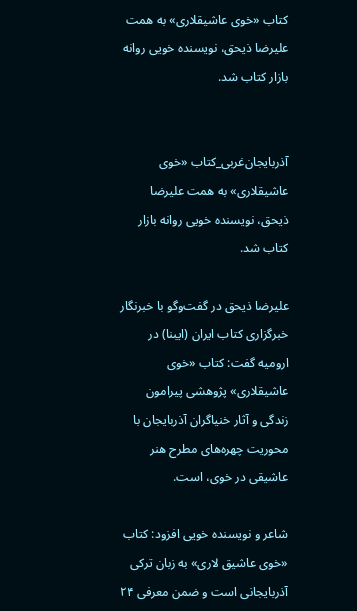کتاب «خوی عاشیقلاری» به همت علیرضا ذیحق، نویسنده خویی روانه بازار کتاب شد.


آذربایجان‌غربی_کتاب «خوی عاشیقلاری» به همت علیرضا ذیحق، نویسنده خویی روانه بازار کتاب شد.

علیرضا ذیحق در گفت‌وگو با خبرنگار خبرگزاری کتاب ایران (ایبنا) در ارومیه گفت: کتاب «خوی عاشیقلاری» پژوهشی پیرامون زندگی و آثار خنیاگران آذربایجان با محوریت چهره‌های مطرح هنر عاشیقی در خوی، است.

شاعر و نویسنده خویی افزود: کتاب «خوی عاشیق لاری» به زبان ترکی آذربایجانی است و ضمن معرفی ۲۴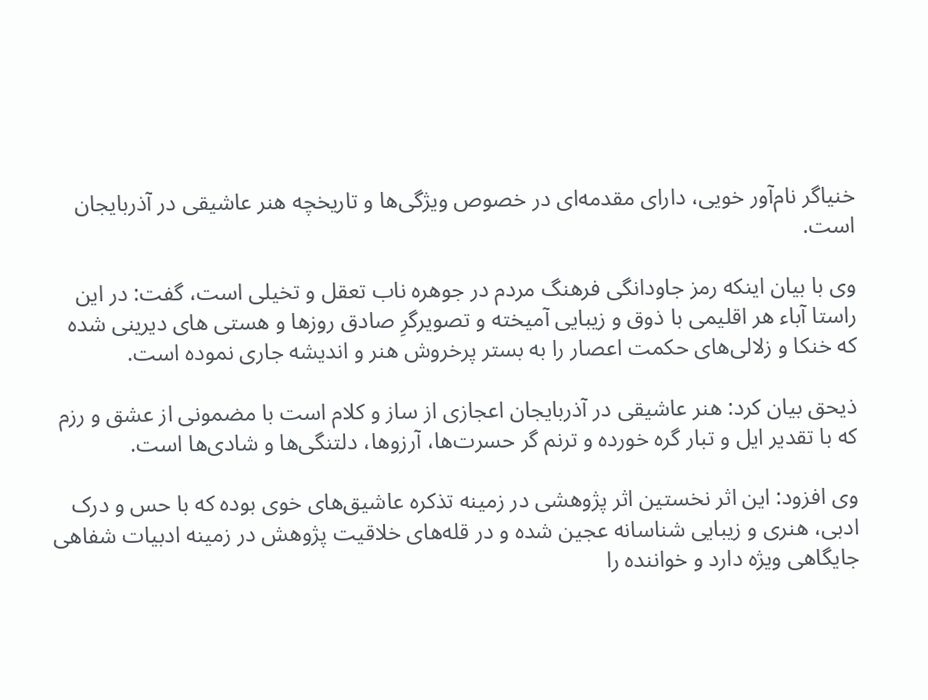خنیاگر نام‌آور خویی، دارای مقدمه‌ای در خصوص ویژگی‌ها و تاریخچه هنر عاشیقی در آذربایجان است.

وی با بیان اینکه رمز جاودانگی فرهنگ مردم در جوهره ناب تعقل و تخیلی است، گفت: در این راستا آباء هر اقلیمی با ذوق و زیبایی آمیخته و تصویرگرِ صادق روزها و هستی های دیرینی شده که خنکا و زلالی‌های حکمت اعصار را به بستر پرخروش هنر و اندیشه جاری نموده است.

ذیحق بیان کرد: هنر عاشیقی در آذربایجان اعجازی از ساز و کلام است با مضمونی از عشق و رزم که با تقدیر ایل و تبار گره خورده و ترنم گر حسرت‌ها، آرزوها، دلتنگی‌ها و شادی‌ها است.

وی افزود: این اثر نخستین اثر پژوهشی در زمینه تذکره عاشیق‌های خوی بوده که با حس و درک ادبی، هنری و زیبایی شناسانه عجین شده و در قله‌های خلاقیت پژوهش در زمینه ادبیات شفاهی جایگاهی ویژه دارد و خواننده را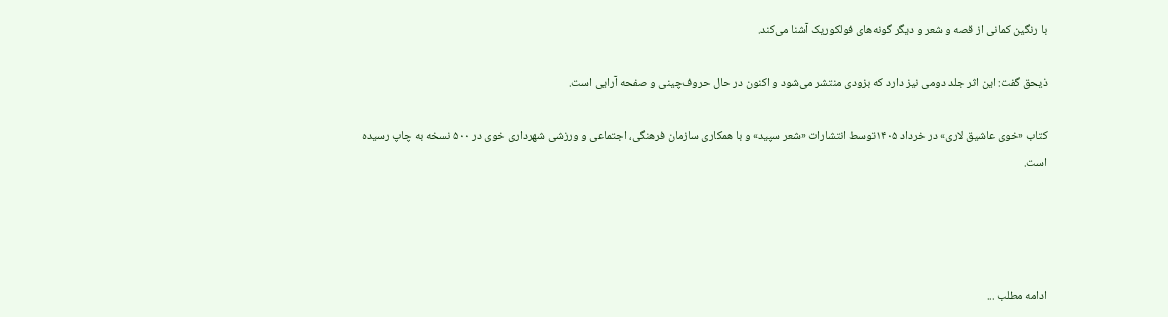با رنگین کمانی از قصه و شعر و دیگر گونه‌های فولکوریک آشنا می‌کند.

ذیحق گفت: این اثر جلد دومی نیز دارد که بزودی منتشر می‌شود و اکنون در حال حروف‌چینی و صفحه آرایی است.

کتاب «خوی عاشیق لاری» در خرداد ۱۴۰۵توسط انتشارات «شعر سپید» و با همکاری سازمان فرهنگی، اجتماعی و ورزشی شهرداری خوی در ۵۰۰ نسخه به چاپ رسیده است.




ادامه مطلب ...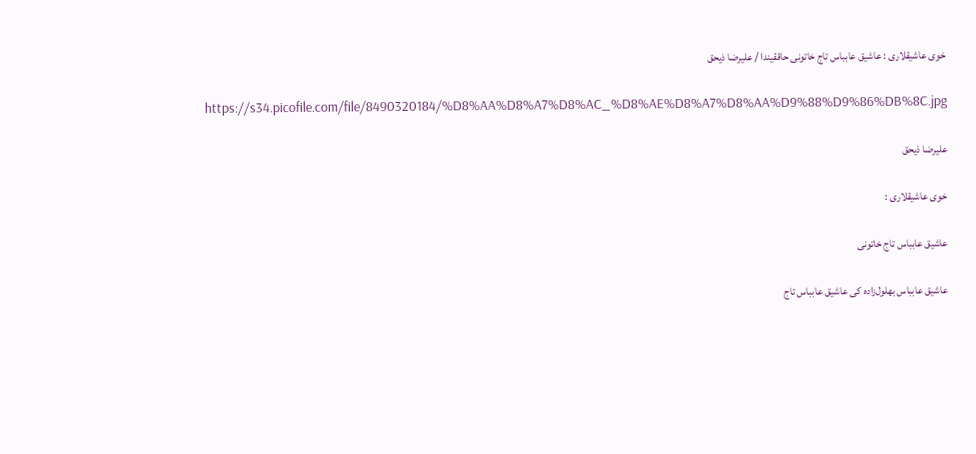خوی عاشیقلاری : عاشیق عابباس تاج خاتونی حاققیندا / علیرضا ذیحق

https://s34.picofile.com/file/8490320184/%D8%AA%D8%A7%D8%AC_%D8%AE%D8%A7%D8%AA%D9%88%D9%86%DB%8C.jpg

علیرضا ذیحق

خوی عاشیقلاری :

عاشیق عابباس تاج خاتونی

عاشیق عابباس بهلول‌زاده کی عاشیق عابباس تاج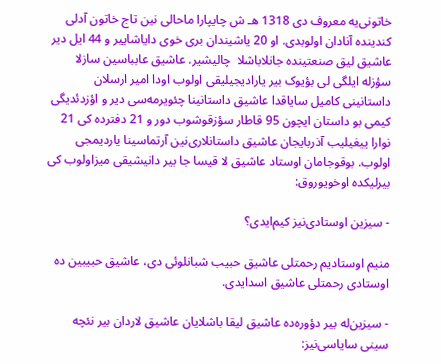خاتونی‌یه معروف دی 1318 هـ ش چایپارا ماحالی نین تاج خاتون آدلی کندینده آنادان اولوبدی. او 20 یاشیندان بری خوی دایاشاییر و 44 ایل دیر عاشیق لیق صنعتینده جانلاباشلا  چالیشیر. عاشیق عابباسین سازلا سؤزله ایلگی لی بؤیوک بیر یارادیجیلیقی اولوب اودا امیر ارسلان داستانینی کامیل سایاقدا عاشیق داستانینا چئویرمه‌سی دیر و اؤزدئدیگی کیمی بو داستان ایچون 95 قاطار سؤزقوشوب دور و 21 دفترده کی 21 نوارا ییغیلیب آذربایجان عاشیق داستانلاری‌نین آرتماسینا یاردیمجی اولوب. بوقوجامان اوستاد عاشیق لا قیسا جا بیر دانیشیقی میزاولوب کی بیرلیکده اوخویوروق:

- سیزین اوستاد‌ی‌نیز کیم‌ایدی؟

منیم اوستادیم رحمتلی عاشیق حبیب شبانلوئی دی، عاشیق حبیبین ده اوستادی رحمتلی عاشیق اسدایدی.

- سیزین‌له بیر دؤوره‌ده عاشیق لیقا باشلایان عاشیق لاردان بیر نئچه سینی سایاسی‌نیز: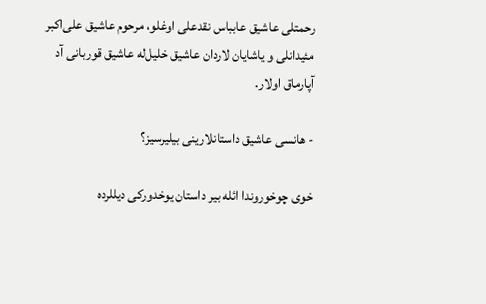رحمتلی عاشیق عابباس نقدعلی اوغلو، مرحوم عاشیق علی‌اکبر مئیدانلی و یاشایان لاردان عاشیق خلیل‌له عاشیق قوربانی آد آپارماق اولار.

- هانسی عاشیق داستانلارینی بیلیرسیز؟

خوی چوخوروندا ائله بیر داستان یوخدورکی دیللرده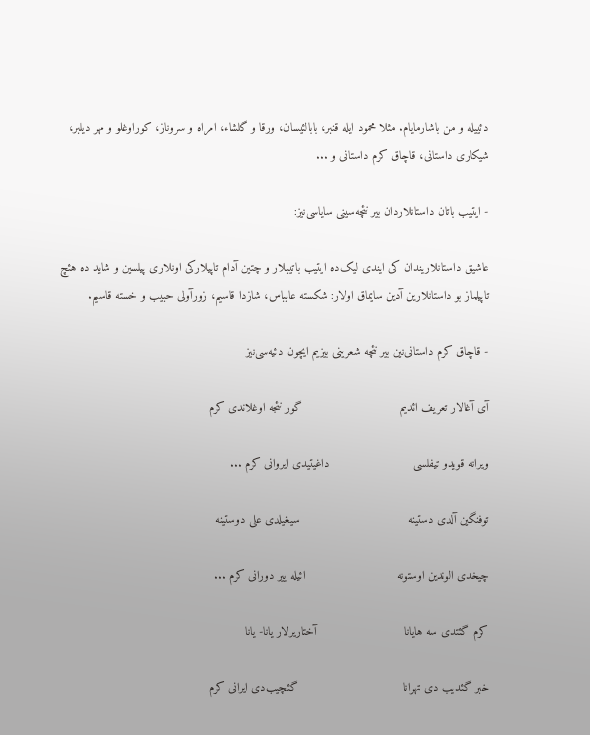دئییله و من باشارمایام. مثلا محمود ایله قنبر، بابالئیسان، ورقا و گلشاء، امراه و سروناز، کوراوغلو و مهر دیلبر، شیکاری داستانی، قاچاق کرم داستانی و ...

- ایتیب باتان داستانلاردان بیر نئچه‌سینی سایاسی‌نیز:

عاشیق داستانلاریندان کی ایندی لیک‌ده ایتیب باتیبلار و چتین آدام تاپیلارکی اونلاری پیلسین و شاید ده هئچ تاپیلماز بو داستانلارین آدین سایماق اولار: شکسته عابباس، شازدا قاسیم، زورآولی حبیب و خسته قاسیم.

- قاچاق کرم داستانی‌نین بیر نئچه شعرینی بیزیم ایچون دئیه‌سی‌نیز

آی آغالار تعریف ائدیم                            گور نئجه اوغلاندی کرم

ویرانه قویدو تیفلسی                        داغیتیدی ایروانی کرم ...

توفنگین آلدی دستینه                               سیغیلدی علی دوستینه

چیخدی الوندین اوستونه                          ائیله‌ ییر دورانی کرم ...

کرم گئتدی سه هایانا                         آختاریرلار یانا- یانا

خبر گئدیب دی تهرانا                              گئچیب‌دی ایرانی کرم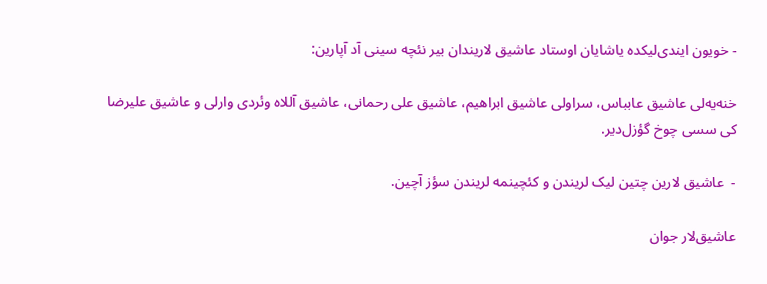- خویون ایندی‌لیکده یاشایان اوستاد عاشیق لاریندان بیر نئچه سینی آد آپارین:

خنه‌یه‌لی عاشیق عابباس، سراولی عاشیق ابراهیم، عاشیق علی رحمانی، عاشیق آللاه وئردی وارلی و عاشیق علیرضا کی سسی چوخ گؤزل‌دیر.

-  عاشیق لارین چتین لیک لریندن و کئچینمه لریندن سؤز آچین.

عاشیق‌لار جوان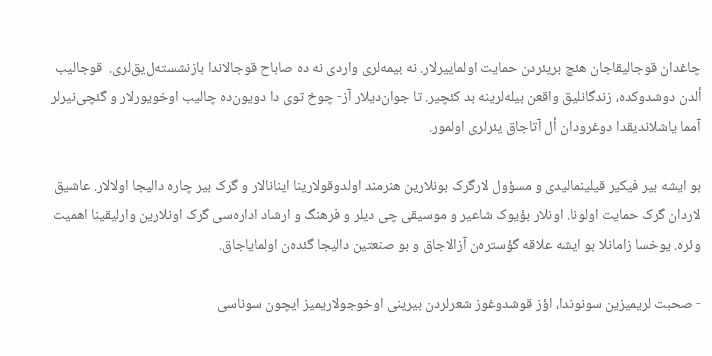چاغدان قوجالیقاجان هئچ بریئردن حمایت اولماییرلار. نه بیمه‌لری واردی نه ده صاباح قوجالاندا بازنشسته‌ل‌یق‌لری.  قوجالیب ألدن دوشدوکده، زندگانلیق واقعن بیله‌لرینه بد کئچیر. تا جوان‌دیلار آز- چوخ توی دا دویون‌ده چالیب اوخویورلار و گئچی‌نیرلر آمما یاشلاندیقدا دوغرودان أل آتاجاق یئرلری اولمور.

بو ایشه بیر فیکیر قیلینمالیدی و مسؤول لارگرک بونلارین هنرمند اولدوقولارینا اینانالار و گرک بیر چاره دالیجا اولالار. عاشیق لاردان گرک حمایت اولونا. اونلار بؤیوک شاعیر و موسیقی چی دیلر و فرهنگ و ارشاد اداره‌سی‌ گرک اونلارین وارلیقینا اهمیت وئره. یوخسا زامانلا بو ایشه علاقه گؤستره‌ن آزالاجاق و بو صنعتین دالیجا گئده‌ن اولمایاجاق.

- صحبت لریمیزین سونوندا، اؤز قوشدوغوز شعرلردن بیرینی اوخوجولاریمیز ایچون سوناسی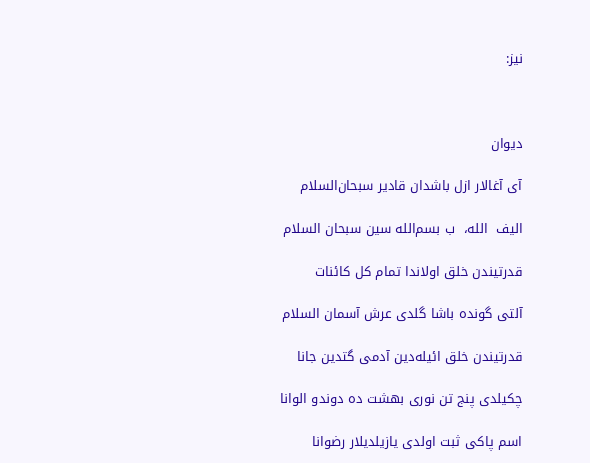نیز:



دیوان

آی آغالار ازل باشدان قادیر سبحان‌السلام

الیف‌  الله،  ب بسم‌الله سین سبحان السلام

قدرتیندن خلق اولاندا تمام کل کائنات

آلتی گونده باشا گلدی عرش آسمان السلام

قدرتیندن خلق ائیله‌دین آدمی گتدین جانا

چکیلدی پنج تن نوری بهشت ده دوندو الوانا

اسم پاکی ثبت اولدی یازیلدیلار رضوانا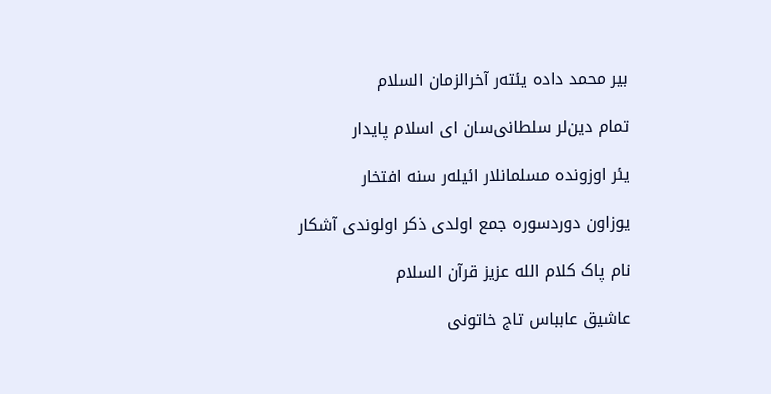بیر محمد داده یئته‌ر آخرالزمان السلام

تمام دین‌لر سلطانی‌سان ای اسلام پایدار

یئر اوزونده مسلمانلار ائیله‌‌ر سنه افتخار

یوزاون دوردسوره جمع اولدی ذکر اولوندی آشکار

نام پاک کلام‌ الله عزیز قرآن السلام

عاشیق عابباس تاج خاتونی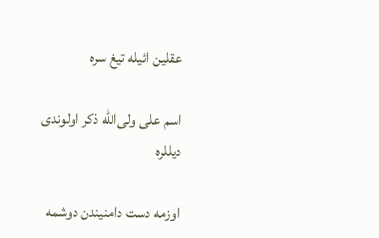عقلین ائیله تیغ سره

اسم علی ولی‌الله ذکر اولوندی دیللره

اوزمه دست دامنیندن دوشمه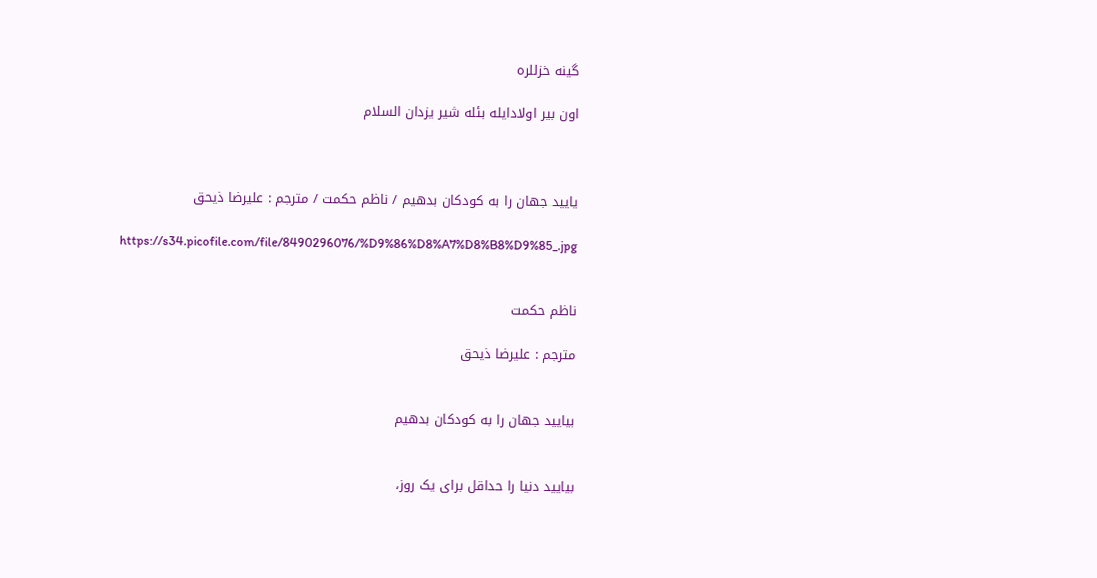گینه خزللره

اون بیر اولادایله بئله شیر یزدان السلام



یایید جهان را به کودکان بدهیم / ناظم حکمت / مترجم : علیرضا ذیحق

https://s34.picofile.com/file/8490296076/%D9%86%D8%A7%D8%B8%D9%85_.jpg


ناظم حکمت

مترجم : علیرضا ذیحق


بیایید جهان را به کودکان بدهیم


بیایید دنیا را حداقل برای یک روز،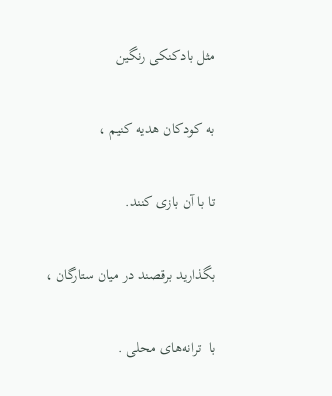مثل بادکنکی رنگین

به کودکان هدیه کنیم ،

تا با آن بازی کنند.

بگذارید برقصند در میان ستارگان ،

با  ترانه‌های محلی .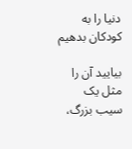دنیا را به کودکان بدهیم

بیایید آن را مثل یک سیب بزرگ،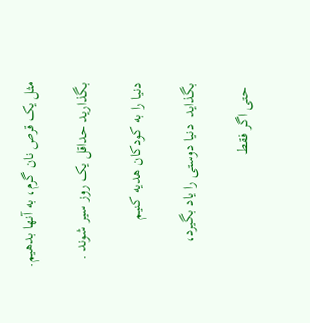مثل یک قرص نان گرم، به آنها بدهیم.

بگذارید حداقل یک روز سیر شوند .

دنیا را به کودکان هدیه کنیم

بگذاید  دنیا دوستی را یاد بگیرد،

 حتی اگر فقط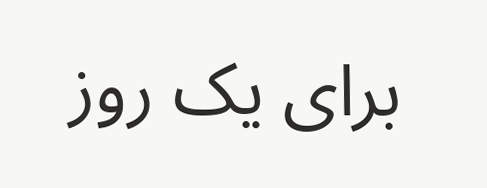برای یک روز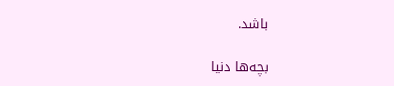باشد.

بچه‌ها دنیا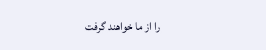را از ما خواهند گرفت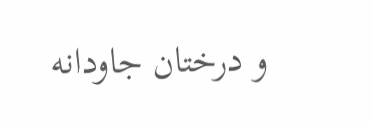و درختان جاودانه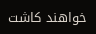خواهند کاشت